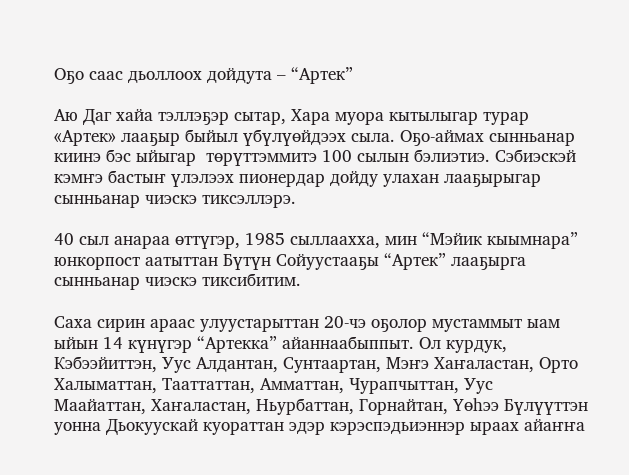Оҕо саас дьоллоох дойдута – “Артек”

Аю Даг хайа тэллэҕэр сытар, Хара муора кытылыгар турар «Артек» лааҕыр быйыл үбүлүөйдээх сыла. Оҕо-аймах сынньанар киинэ бэс ыйыгар  төрүттэммитэ 100 сылын бэлиэтиэ. Сэбиэскэй кэмҥэ бастыҥ үлэлээх пионердар дойду улахан лааҕырыгар сынньанар чиэскэ тиксэллэрэ.

40 сыл анараа өттүгэр, 1985 сыллаахха, мин “Мэйик кыымнара”  юнкорпост аатыттан Бүтүн Сойуустааҕы “Артек” лааҕырга сынньанар чиэскэ тиксибитим.

Саха сирин араас улуустарыттан 20-чэ оҕолор мустаммыт ыам ыйын 14 күнүгэр “Артекка” айаннаабыппыт. Ол курдук, Кэбээйиттэн, Уус Алдантан, Сунтаартан, Мэҥэ Хаҥаластан, Орто Халыматтан, Тааттаттан, Амматтан, Чурапчыттан, Уус Маайаттан, Хаҥаластан, Ньурбаттан, Горнайтан, Үөһээ Бүлүүттэн уонна Дьокуускай куораттан эдэр кэрэспэдьиэннэр ыраах айаҥҥа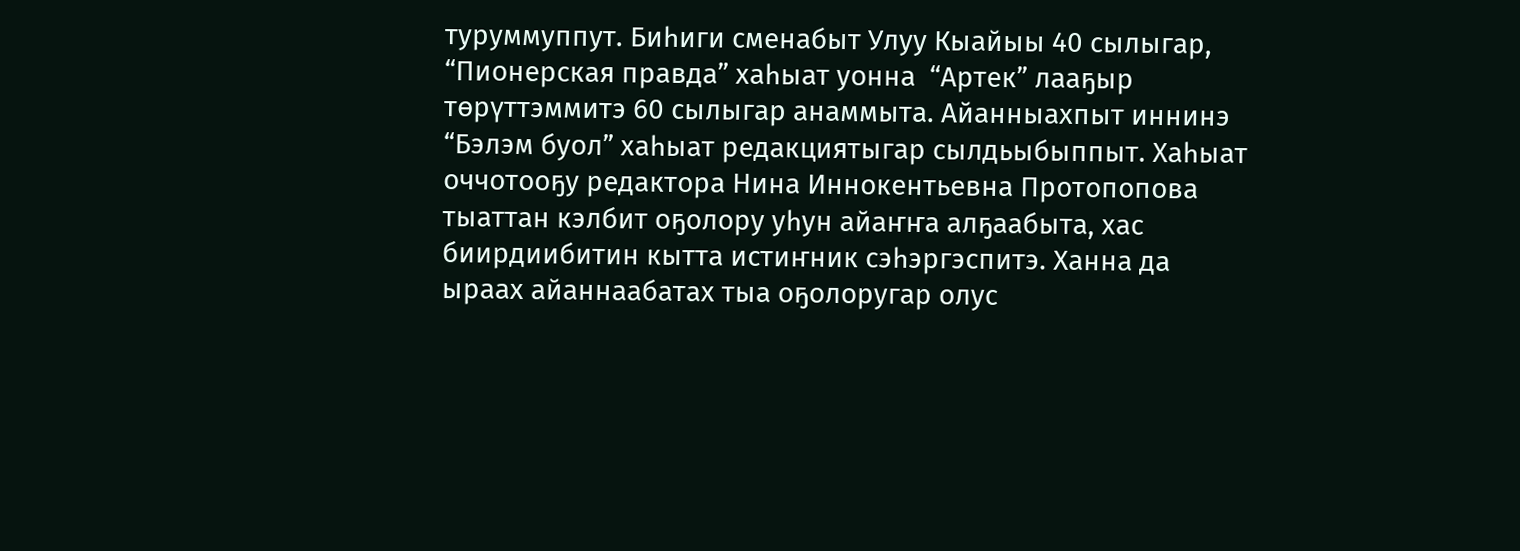туруммуппут. Биһиги сменабыт Улуу Кыайыы 40 сылыгар, “Пионерская правда” хаһыат уонна  “Артек” лааҕыр төрүттэммитэ 60 сылыгар анаммыта. Айанныахпыт иннинэ “Бэлэм буол” хаһыат редакциятыгар сылдьыбыппыт. Хаһыат оччотооҕу редактора Нина Иннокентьевна Протопопова тыаттан кэлбит оҕолору уһун айаҥҥа алҕаабыта, хас биирдиибитин кытта истиҥник сэһэргэспитэ. Ханна да ыраах айаннаабатах тыа оҕолоругар олус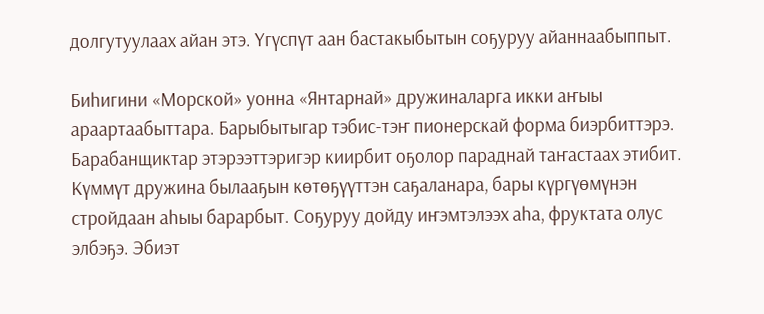долгутуулаах айан этэ. Үгүспүт аан бастакыбытын соҕуруу айаннаабыппыт.

Биһигини «Морской» уонна «Янтарнай» дружиналарга икки аҥыы араартаабыттара. Барыбытыгар тэбис-тэҥ пионерскай форма биэрбиттэрэ. Барабанщиктар этэрээттэригэр киирбит оҕолор параднай таҥастаах этибит. Күммүт дружина былааҕын көтөҕүүттэн саҕаланара, бары күргүөмүнэн стройдаан аһыы барарбыт. Соҕуруу дойду иҥэмтэлээх аһа, фруктата олус элбэҕэ. Эбиэт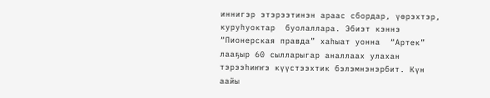иннигэр этэрээтинэн араас сбордар, үөрэхтэр, куруһуоктар  буолаллара. Эбиэт кэннэ “Пионерская правда” хаһыат уонна  “Артек” лааҕыр 60 сылларыгар аналлаах улахан тэрээһиҥҥэ күүстээхтик бэлэмнэнэрбит. Күн аайы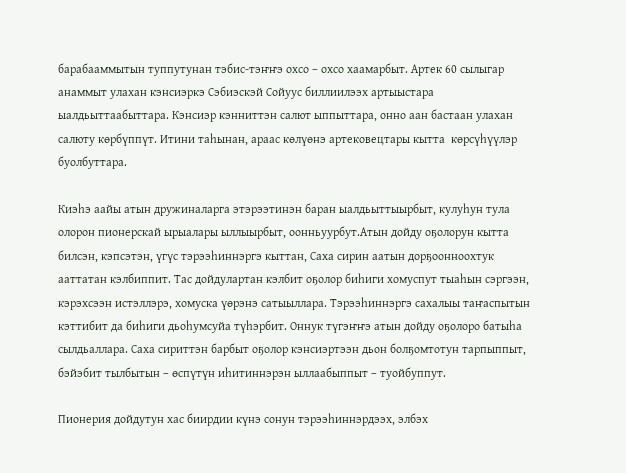барабааммытын туппутунан тэбис-тэҥҥэ охсо – охсо хаамарбыт. Артек 60 сылыгар анаммыт улахан кэнсиэркэ Сэбиэскэй Сойуус биллиилээх артыыстара ыалдьыттаабыттара. Кэнсиэр кэнниттэн салют ыппыттара, онно аан бастаан улахан салюту көрбүппүт. Итини таһынан, араас көлүөнэ артековецтары кытта  көрсүһүүлэр буолбуттара.

Киэһэ аайы атын дружиналарга этэрээтинэн баран ыалдьыттыырбыт, кулуһун тула олорон пионерскай ырыалары ыллыырбыт, оонньуурбут.Атын дойду оҕолорун кытта билсэн, кэпсэтэн, үгүс тэрээһиннэргэ кыттан, Саха сирин аатын дорҕоонноохтук ааттатан кэлбиппит. Тас дойдулартан кэлбит оҕолор биһиги хомуспут тыаһын сэргээн, кэрэхсээн истэллэрэ, хомуска үөрэнэ сатыыллара. Тэрээһиннэргэ сахалыы таҥаспытын кэттибит да биһиги дьоһумсуйа түһэрбит. Оннук түгэҥҥэ атын дойду оҕолоро батыһа сылдьаллара. Саха сириттэн барбыт оҕолор кэнсиэртээн дьон болҕомтотун тарпыппыт, бэйэбит тылбытын – өспүтүн иһитиннэрэн ыллаабыппыт – туойбуппут.

Пионерия дойдутун хас биирдии күнэ сонун тэрээһиннэрдээх, элбэх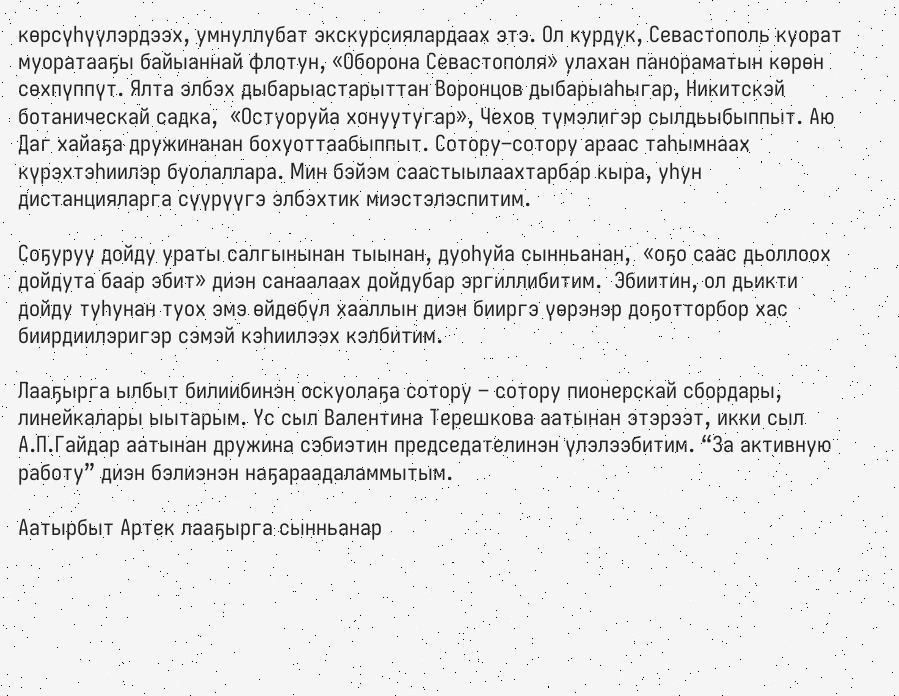көрсүһүүлэрдээх, умнуллубат экскурсиялардаах этэ. Ол курдук, Севастополь куорат муоратааҕы байыаннай флотун, «Оборона Севастополя» улахан панораматын көрөн сөхпүппүт. Ялта элбэх дыбарыастарыттан Воронцов дыбарыаһыгар, Никитскэй ботаническай садка,  «Остуоруйа хонуутугар», Чехов түмэлигэр сылдьыбыппыт. Аю Даг хайаҕа дружинанан бохуоттаабыппыт. Сотору–сотору араас таһымнаах күрэхтэһиилэр буолаллара. Мин бэйэм саастыылаахтарбар кыра, уһун дистанцияларга сүүрүүгэ элбэхтик миэстэлэспитим.

Соҕуруу дойду ураты салгынынан тыынан, дуоһуйа сынньанан,  «оҕо саас дьоллоох дойдута баар эбит» диэн санаалаах дойдубар эргиллибитим.  Эбиитин, ол дьикти дойду туһунан туох эмэ өйдөбүл хааллын диэн бииргэ үөрэнэр доҕотторбор хас биирдиилэригэр сэмэй кэһиилээх кэлбитим.

Лааҕырга ылбыт билиибинэн оскуолаҕа сотору – сотору пионерскай сбордары, линейкалары ыытарым. Үс сыл Валентина Терешкова аатынан этэрээт, икки сыл А.П.Гайдар аатынан дружина сэбиэтин председателинэн үлэлээбитим. “За активную работу” диэн бэлиэнэн наҕараадаламмытым.

Аатырбыт Артек лааҕырга сынньанар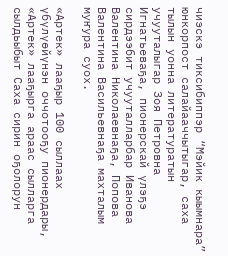чиэскэ тиксибиппэр “Мэйик кыымнара”  юнкорпост салайааччытыгар, саха тылын уонна литературатын учууталыгар Зоя Петровна Игнатьеваҕа, пионерскай үлэҕэ сирдээбит учууталларбар Иванова Валентина Николаевнаҕа, Попова Валентина Васильевнаҕа махталым муҥура суох.

«Артек» лааҕыр 100 сыллаах үбүлүөйүнэн оччотооҕу пионердары, «Артек» лааҕырга араас сылларга сылдьыбыт Саха сирин оҕолорун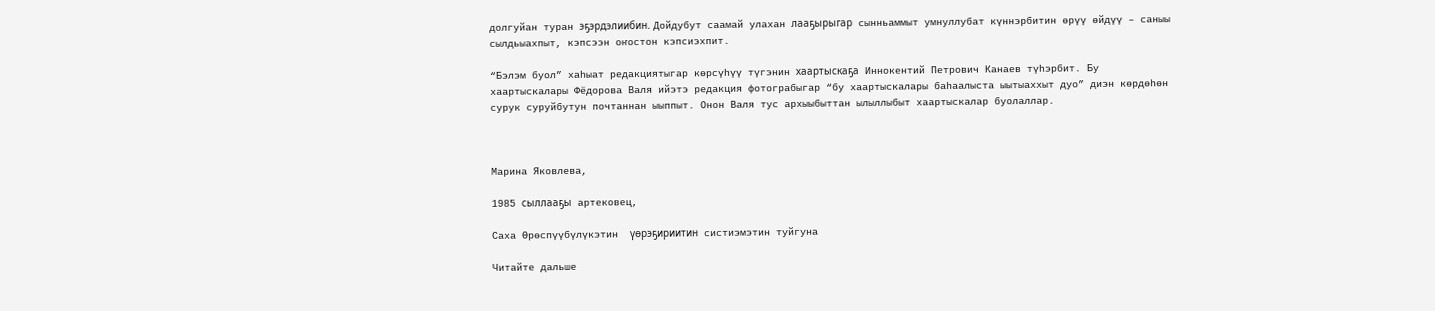долгуйан туран эҕэрдэлиибин. Дойдубут саамай улахан лааҕырыгар сынньаммыт умнуллубат күннэрбитин өрүү өйдүү – саныы сылдьыахпыт, кэпсээн оҥостон кэпсиэхпит.

“Бэлэм буол” хаһыат редакциятыгар көрсүһүү түгэнин хаартыскаҕа Иннокентий Петрович Канаев түһэрбит. Бу хаартыскалары Фёдорова Валя ийэтэ редакция фотограбыгар “бу хаартыскалары баһаалыста ыытыаххыт дуо” диэн көрдөһөн сурук суруйбутун почтаннан ыыппыт. Онон Валя тус архыыбыттан ылыллыбыт хаартыскалар буолаллар.



Марина Яковлева,

1985 сыллааҕы артековец,

Саха Өрөспүүбүлүкэтин  үөрэҕириитин систиэмэтин туйгуна

Читайте дальше